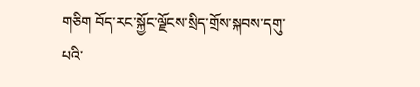གཅིག བོད་རང་སྐྱོང་ལྗོངས་སྲིད་གྲོས་སྐབས་དགུ་པའི་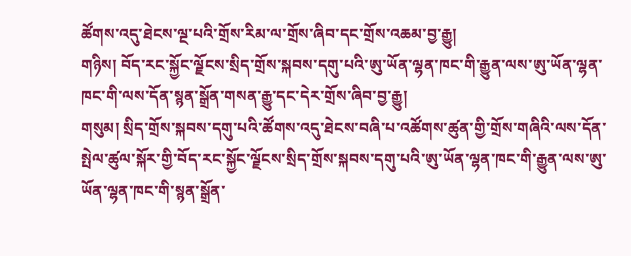ཚོགས་འདུ་ཐེངས་ལྔ་པའི་གྲོས་རིམ་ལ་གྲོས་ཞིབ་དང་གྲོས་འཆམ་བྱ་རྒྱུ།
གཉིས། བོད་རང་སྐྱོང་ལྗོངས་སྲིད་གྲོས་སྐབས་དགུ་པའི་ཨུ་ཡོན་ལྷན་ཁང་གི་རྒྱུན་ལས་ཨུ་ཡོན་ལྷན་ཁང་གི་ལས་དོན་སྙན་སྒྲོན་གསན་རྒྱུ་དང་དེར་གྲོས་ཞིབ་བྱ་རྒྱུ།
གསུམ། སྲིད་གྲོས་སྐབས་དགུ་པའི་ཚོགས་འདུ་ཐེངས་བཞི་པ་འཚོགས་ཚུན་གྱི་གྲོས་གཞིའི་ལས་དོན་སྤེལ་ཚུལ་སྐོར་གྱི་བོད་རང་སྐྱོང་ལྗོངས་སྲིད་གྲོས་སྐབས་དགུ་པའི་ཨུ་ཡོན་ལྷན་ཁང་གི་རྒྱུན་ལས་ཨུ་ཡོན་ལྷན་ཁང་གི་སྙན་སྒྲོན་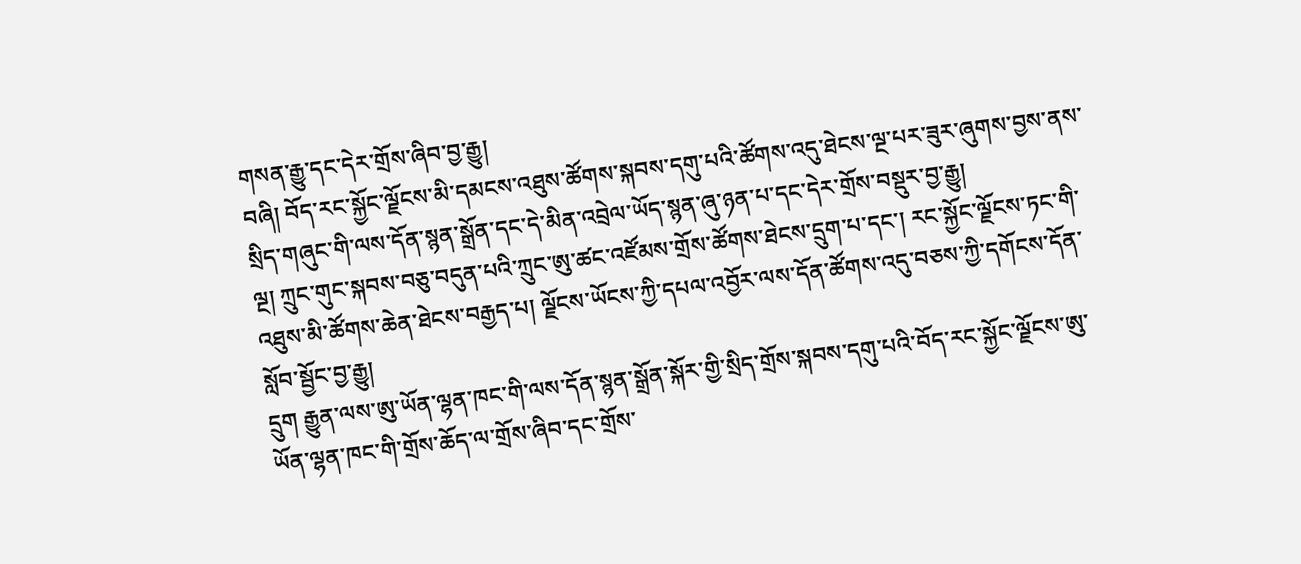གསན་རྒྱུ་དང་དེར་གྲོས་ཞིབ་བྱ་རྒྱུ།
བཞི། བོད་རང་སྐྱོང་ལྗོངས་མི་དམངས་འཐུས་ཚོགས་སྐབས་དགུ་པའི་ཚོགས་འདུ་ཐེངས་ལྔ་པར་ཟུར་ཞུགས་བྱས་ནས་སྲིད་གཞུང་གི་ལས་དོན་སྙན་སྒྲོན་དང་དེ་མིན་འབྲེལ་ཡོད་སྙན་ཞུ་ཉན་པ་དང་དེར་གྲོས་བསྡུར་བྱ་རྒྱུ།
ལྔ། ཀྲུང་གུང་སྐབས་བཅུ་བདུན་པའི་ཀྲུང་ཨུ་ཚང་འཛོམས་གྲོས་ཚོགས་ཐེངས་དྲུག་པ་དང་། རང་སྐྱོང་ལྗོངས་ཏང་གི་འཐུས་མི་ཚོགས་ཆེན་ཐེངས་བརྒྱད་པ། ལྗོངས་ཡོངས་ཀྱི་དཔལ་འབྱོར་ལས་དོན་ཚོགས་འདུ་བཅས་ཀྱི་དགོངས་དོན་སློབ་སྦྱོང་བྱ་རྒྱུ།
དྲུག རྒྱུན་ལས་ཨུ་ཡོན་ལྷན་ཁང་གི་ལས་དོན་སྙན་སྒྲོན་སྐོར་གྱི་སྲིད་གྲོས་སྐབས་དགུ་པའི་བོད་རང་སྐྱོང་ལྗོངས་ཨུ་ཡོན་ལྷན་ཁང་གི་གྲོས་ཆོད་ལ་གྲོས་ཞིབ་དང་གྲོས་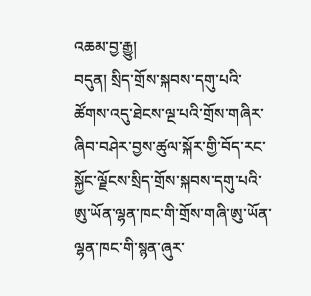འཆམ་བྱ་རྒྱུ།
བདུན། སྲིད་གྲོས་སྐབས་དགུ་པའི་ཚོགས་འདུ་ཐེངས་ལྔ་པའི་གྲོས་གཞིར་ཞིབ་བཤེར་བྱས་ཚུལ་སྐོར་གྱི་བོད་རང་སྐྱོང་ལྗོངས་སྲིད་གྲོས་སྐབས་དགུ་པའི་ཨུ་ཡོན་ལྷན་ཁང་གི་གྲོས་གཞི་ཨུ་ཡོན་ལྷན་ཁང་གི་སྙན་ཞུར་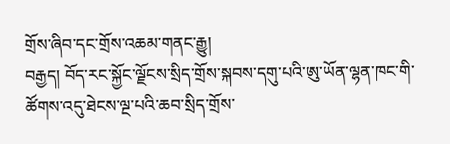གྲོས་ཞིབ་དང་གྲོས་འཆམ་གནང་རྒྱུ།
བརྒྱད། བོད་རང་སྐྱོང་ལྗོངས་སྲིད་གྲོས་སྐབས་དགུ་པའི་ཨུ་ཡོན་ལྷན་ཁང་གི་ཚོགས་འདུ་ཐེངས་ལྔ་པའི་ཆབ་སྲིད་གྲོས་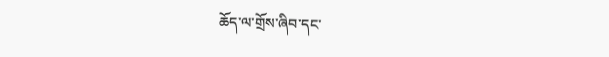ཆོད་ལ་གྲོས་ཞིབ་དང་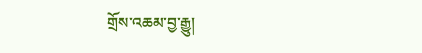གྲོས་འཆམ་བྱ་རྒྱུ།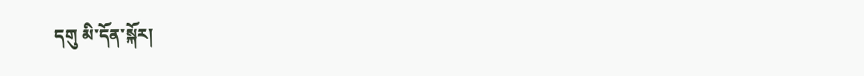དགུ མི་དོན་སྐོར།